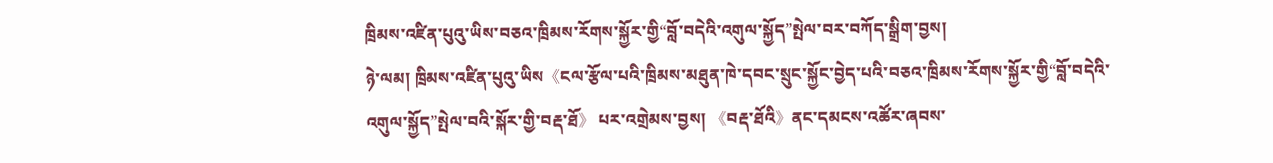ཁྲིམས་འཛིན་པུའུ་ཡིས་བཅའ་ཁྲིམས་རོགས་སྐྱོར་གྱི“བློ་བདེའི་འགུལ་སྐྱོད”སྤེལ་བར་བཀོད་སྒྲིག་བྱས།
ཉེ་ལམ། ཁྲིམས་འཛིན་པུའུ་ཡིས《ངལ་རྩོལ་པའི་ཁྲིམས་མཐུན་ཁེ་དབང་སྲུང་སྐྱོང་བྱེད་པའི་བཅའ་ཁྲིམས་རོགས་སྐྱོར་གྱི“བློ་བདེའི་འགུལ་སྐྱོད”སྤེལ་བའི་སྐོར་གྱི་བརྡ་ཐོ》 པར་འགྲེམས་བྱས། 《བརྡ་ཐོའི》ནང་དམངས་འཚོར་ཞབས་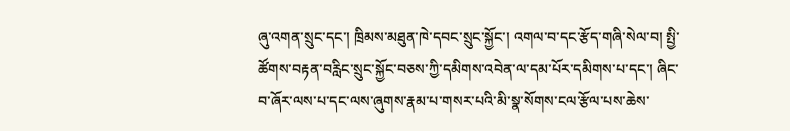ཞུ་འགན་སྲུང་དང་། ཁྲིམས་མཐུན་ཁེ་དབང་སྲུང་སྐྱོང་། འགལ་བ་དང་རྩོད་གཞི་སེལ་བ། སྤྱི་ཚོགས་བརྟན་བརླིང་སྲུང་སྐྱོང་བཅས་ཀྱི་དམིགས་འབེན་ལ་དམ་པོར་དམིགས་པ་དང་། ཞིང་བ་ཞོར་ལས་པ་དང་ལས་ཞུགས་རྣམ་པ་གསར་པའི་མི་སྣ་སོགས་ངལ་རྩོལ་པས་ཆེས་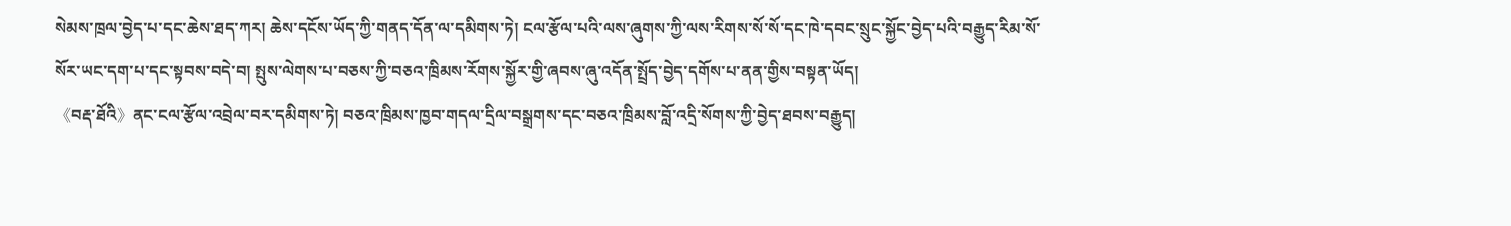སེམས་ཁྲལ་བྱེད་པ་དང་ཆེས་ཐད་ཀར། ཆེས་དངོས་ཡོད་ཀྱི་གནད་དོན་ལ་དམིགས་ཏེ། ངལ་རྩོལ་པའི་ལས་ཞུགས་ཀྱི་ལས་རིགས་སོ་སོ་དང་ཁེ་དབང་སྲུང་སྐྱོང་བྱེད་པའི་བརྒྱུད་རིམ་སོ་སོར་ཡང་དག་པ་དང་སྟབས་བདེ་བ། སྤུས་ལེགས་པ་བཅས་ཀྱི་བཅའ་ཁྲིམས་རོགས་སྐྱོར་གྱི་ཞབས་ཞུ་འདོན་སྤྲོད་བྱེད་དགོས་པ་ནན་གྱིས་བསྟན་ཡོད།
《བརྡ་ཐོའི》ནང་ངལ་རྩོལ་འབྲེལ་བར་དམིགས་ཏེ། བཅའ་ཁྲིམས་ཁྱབ་གདལ་དྲིལ་བསྒྲགས་དང་བཅའ་ཁྲིམས་བློ་འདྲི་སོགས་ཀྱི་བྱེད་ཐབས་བརྒྱུད།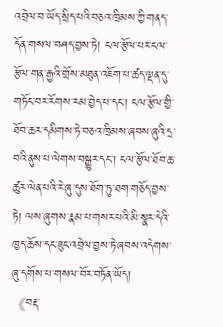འབྲེལ་བ་ཡོད་སྲིད་པའི་བཅའ་ཁྲིམས་ཀྱི་གནད་དོན་གསལ་བཤད་བྱས་ཏེ། ངལ་རྩོལ་པར་ངལ་རྩོལ་གན་རྒྱའི་གྲོས་མཐུན་འཇོག་པ་ཚད་ལྡན་དུ་གཏོང་བར་རོགས་རམ་བྱེད་པ་དང་། ངལ་རྩོལ་གྱི་ཐོབ་ཆར་དམིགས་ཏེ་བཅའ་ཁྲིམས་ཞབས་ཞུའི་དྲ་བའི་ནུས་པ་ལེགས་བསྒྱུར་དང་། ངལ་རྩོལ་ཐོབ་ཆ་ཚུར་ལེན་པའི་རེ་ཞུ་དུས་ཐོག་ཏུ་ཐག་གཅོད་བྱས་ཏེ། ལས་ཞུགས་རྣམ་པ་གསར་པའི་མི་སྣར་དེའི་ཁྱད་ཆོས་དང་ཟུང་འབྲེལ་བྱས་ཏེ་ཞབས་འདེགས་ཞུ་དགོས་པ་གསལ་བོར་བཏོན་ཡོད།
《བརྡ་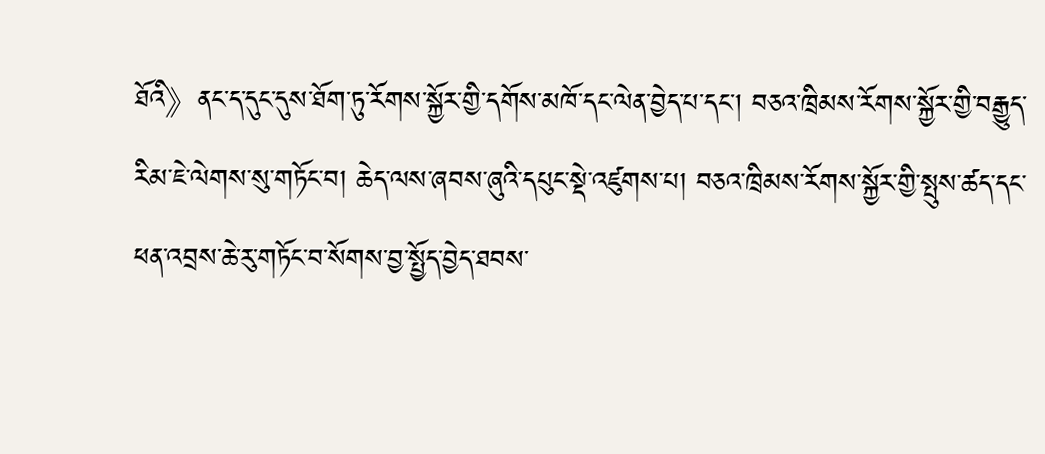ཐོའི》ནང་ད་དུང་དུས་ཐོག་ཏུ་རོགས་སྐྱོར་གྱི་དགོས་མཁོ་དང་ལེན་བྱེད་པ་དང་། བཅའ་ཁྲིམས་རོགས་སྐྱོར་གྱི་བརྒྱུད་རིམ་ཇེ་ལེགས་སུ་གཏོང་བ། ཆེད་ལས་ཞབས་ཞུའི་དཔུང་སྡེ་འཛུགས་པ། བཅའ་ཁྲིམས་རོགས་སྐྱོར་གྱི་སྤུས་ཚད་དང་ཕན་འབྲས་ཆེ་རུ་གཏོང་བ་སོགས་བྱ་སྤྱོད་བྱེད་ཐབས་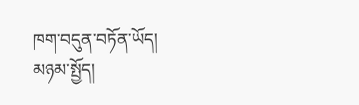ཁག་བདུན་བཏོན་ཡོད།
མཉམ་སྤྱོད།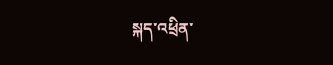སྐད་འཕྲིན་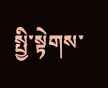སྤྱི་སྟེགས་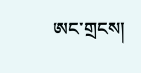ཨང་གྲངས།